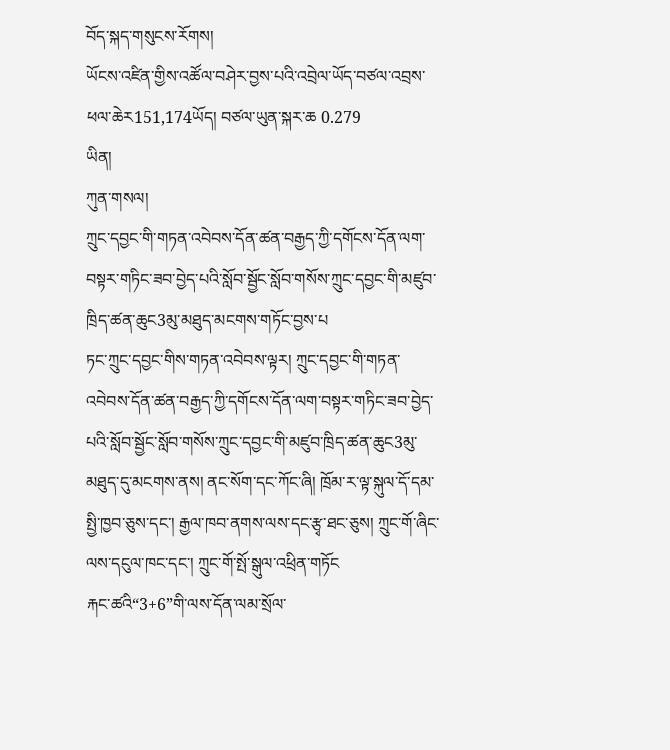བོད་སྐད་གསུངས་རོགས།
ཡོངས་འཛིན་གྱིས་འཚོལ་བཤེར་བྱས་པའི་འབྲེལ་ཡོད་བཙལ་འབྲས་ཕལ་ཆེར151,174ཡོད། བཙལ་ཡུན་སྐར་ཆ 0.279
ཡིན།
ཀུན་གསལ།
ཀྲུང་དབྱང་གི་གཏན་འབེབས་དོན་ཚན་བརྒྱད་ཀྱི་དགོངས་དོན་ལག་བསྟར་གཏིང་ཟབ་བྱེད་པའི་སློབ་སྦྱོང་སློབ་གསོས་ཀྲུང་དབྱང་གི་མཛུབ་ཁྲིད་ཚན་ཆུང3མུ་མཐུད་མངགས་གཏོང་བྱས་པ
ཏང་ཀྲུང་དབྱང་གིས་གཏན་འབེབས་ལྟར། ཀྲུང་དབྱང་གི་གཏན་འབེབས་དོན་ཚན་བརྒྱད་ཀྱི་དགོངས་དོན་ལག་བསྟར་གཏིང་ཟབ་བྱེད་པའི་སློབ་སྦྱོང་སློབ་གསོས་ཀྲུང་དབྱང་གི་མཛུབ་ཁྲིད་ཚན་ཆུང3མུ་མཐུད་དུ་མངགས་ནས། ནང་སོག་དང་ཀོང་ཞི། ཁྲོམ་ར་ལྟ་སྐུལ་དོ་དམ་སྤྱི་ཁྱབ་ཅུས་དང་། རྒྱལ་ཁབ་ནགས་ལས་དང་རྩྭ་ཐང་ཅུས། ཀྲུང་གོ་ཞིང་ལས་དངུལ་ཁང་དང་། ཀྲུང་གོ་སྤོ་སྒུལ་འཕྲིན་གཏོང
རྐང་ཚའི“3+6”གི་ལས་དོན་ལམ་སྲོལ་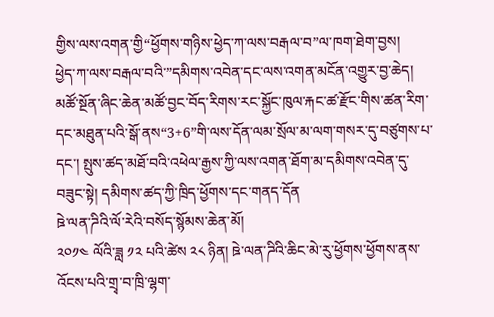གྱིས་ལས་འགན་གྱི“ཕྱོགས་གཉིས་ཕྱེད་ཀ་ལས་བརྒལ་བ”ལ་ཁག་ཐེག་བྱས།
ཕྱེད་ཀ་ལས་བརྒལ་བའི་”དམིགས་འབེན་དང་ལས་འགན་མངོན་འགྱུར་བྱ་ཆེད། མཚོ་སྔོན་ཞིང་ཆེན་མཚོ་བྱང་བོད་རིགས་རང་སྐྱོང་ཁུལ་རྐང་ཚ་རྫོང་གིས་ཚན་རིག་དང་མཐུན་པའི་སྒོ་ནས“3+6”གི་ལས་དོན་ལམ་སྲོལ་མ་ལག་གསར་དུ་བཙུགས་པ་དང་། སྤུས་ཚད་མཐོ་བའི་འཕེལ་རྒྱས་ཀྱི་ལས་འགན་ཐོག་མ་དམིགས་འབེན་དུ་བཟུང་སྟེ། དམིགས་ཚད་ཀྱི་ཁྲིད་ཕྱོགས་དང་གནད་དོན
ཋེ་ལན་ཌིའི་ལོ་རེའི་བསོད་སྙོམས་ཆེན་མོ།
༢༠༡༤ ལོའི་ཟླ ༡༢ པའི་ཚེས ༢༨ ཉིན། ཋེ་ལན་ཌིའི་ཆིང་མེ་རུ་ཕྱོགས་ཕྱོགས་ནས་འོངས་པའི་གྲྭ་བ་ཁྲི་ལྷག་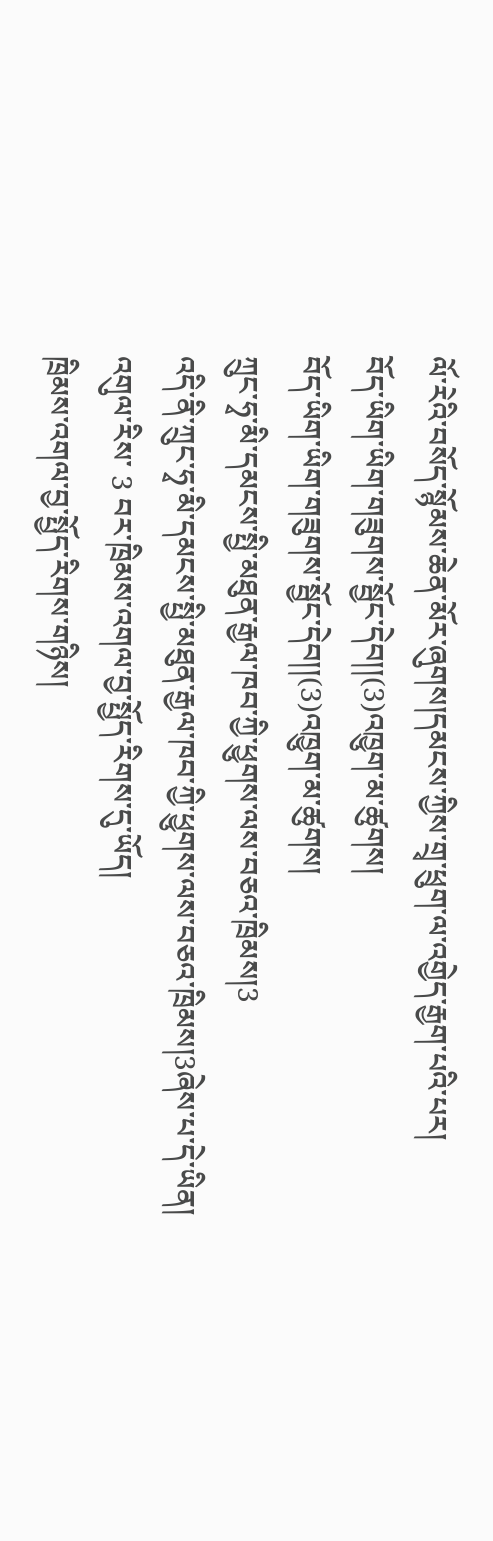ལོ་རེའི་བསོད་སྙོམས་ཆེན་མོར་ཞུགས།དམངས་ཀྱིས་གྲྭ་ཕྲུག་ལ་འགྱེད་རྒྱག་པའི་པར།
བོད་ཡིག་ཡིག་གཟུགས་སྦྱོང་དེབ།།(3)འཁྱུག་མ་ཚུགས།
བོད་ཡིག་ཡིག་གཟུགས་སྦྱོང་དེབ།།(3)འཁྱུག་མ་ཚུགས།
ཀྲུང་ཧྭ་མི་དམངས་སྤྱི་མཐུན་རྒྱལ་ཁབ་ཀྱི་ཕྱུགས་ལས་བཅའ་ཁྲིམས།3
འདི་ནི་ཀྲུང་ཧྭ་མི་དམངས་སྤྱི་མཐུན་རྒྱལ་ཁབ་ཀྱི་ཕྱུགས་ལས་བཅའ་ཁྲིམས།3ཞེས་པ་དེ་ཡིན།
འགུལ་རིས་ 3 བར་ཁྲིམས་འགལ་བྱ་སྤྱོད་རིགས་དུ་ཡོད།
ཁྲིམས་འགལ་བྱ་སྤྱོད་རིགས་གཉིས།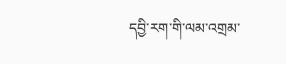དབྱི་རག་གི་ལམ་འགྲམ་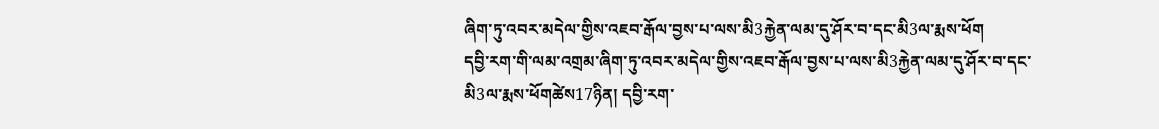ཞིག་ཏུ་འབར་མདེལ་གྱིས་འཇབ་རྒོལ་བྱས་པ་ལས་མི3རྐྱེན་ལམ་དུ་ཤོར་བ་དང་མི3ལ་རྨས་ཕོག
དབྱི་རག་གི་ལམ་འགྲམ་ཞིག་ཏུ་འབར་མདེལ་གྱིས་འཇབ་རྒོལ་བྱས་པ་ལས་མི3རྐྱེན་ལམ་དུ་ཤོར་བ་དང་མི3ལ་རྨས་ཕོགཚེས17ཉིན། དབྱི་རག་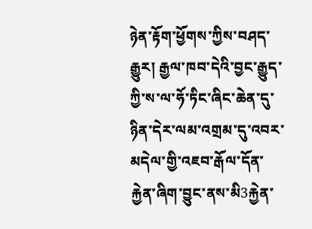ཉེན་རྟོག་ཕྱོགས་ཀྱིས་བཤད་རྒྱུར། རྒྱལ་ཁབ་དེའི་བྱང་རྒྱུད་ཀྱི་ས་ལ་ཧོ་ཏིང་ཞིང་ཆེན་དུ་ཉིན་དེར་ལམ་འགྲམ་དུ་འབར་མདེལ་གྱི་འཇབ་རྒོལ་དོན་རྐྱེན་ཞིག་བྱུང་ནས་མི3རྐྱེན་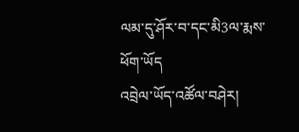ལམ་དུ་ཤོར་བ་དང་མི3ལ་རྨས་ཕོག་ཡོད
འབྲེལ་ཡོད་འཚོལ་བཤེར།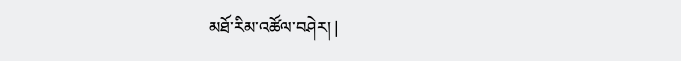མཐོ་རིམ་འཚོལ་བཤེར། |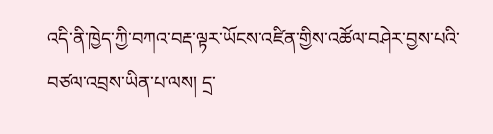འདི་ནི་ཁྱེད་ཀྱི་བཀའ་བརྡ་ལྟར་ཡོངས་འཛིན་གྱིས་འཚོལ་བཤེར་བྱས་པའི་བཙལ་འབྲས་ཡིན་པ་ལས། དྲ་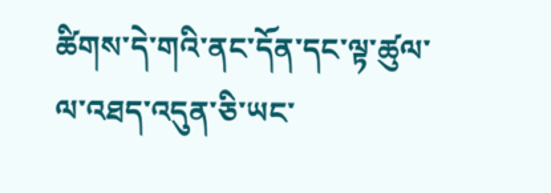ཚིགས་དེ་གའི་ནང་དོན་དང་ལྟ་ཚུལ་ལ་འཐད་འདུན་ཅི་ཡང་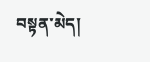བསྟན་མེད།